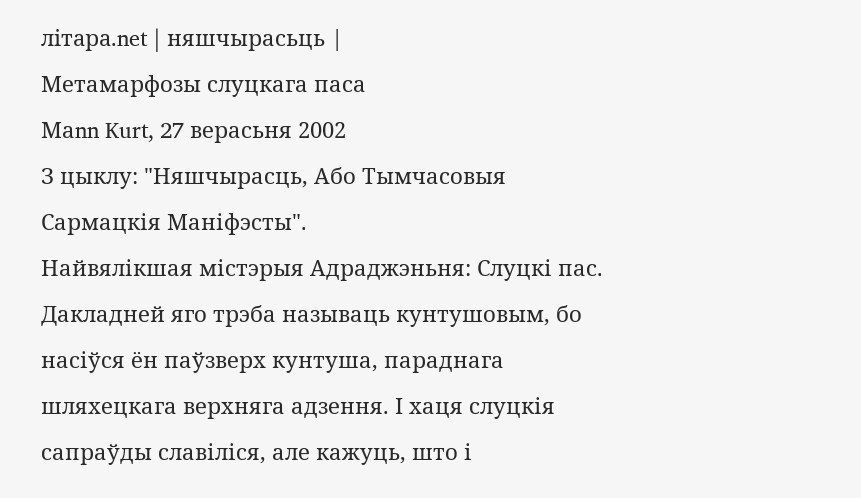лiтaрa.net | няшчырасьць |
Метамарфозы слуцкага паса
Маnn Kurt, 27 верасьня 2002
З цыклу: "Няшчырасць, Або Тымчасовыя Сармацкія Маніфэсты".
Найвялікшая містэрыя Адраджэньня: Слуцкі пас. Дакладней яго трэба называць кунтушовым, бо насіўся ён паўзверх кунтуша, параднага шляхецкага верхняга адзення. І хаця слуцкія сапраўды славіліся, але кажуць, што і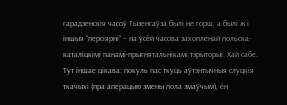гарадзенскія часоў Тызенгаўза былі не горш, а былі ж і іншыя “персіярні” – на ўсёй часова захопленай польска-каталіцкімі панамі-прыгнятальнікамі тэрыторыі. Хай сабе. Тут іншае цікава: покуль пас ткуць аўтэнтычныя слуцкія ткачыхі (пра аперацыю змены пола змаўчым), ён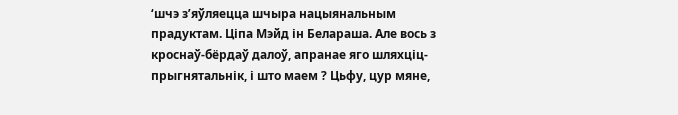‘шчэ з’яўляецца шчыра нацыянальным прадуктам. Ціпа Мэйд ін Белараша. Але вось з кроснаў-бёрдаў далоў, апранае яго шляхціц-прыгнятальнік, і што маем ? Цьфу, цур мяне,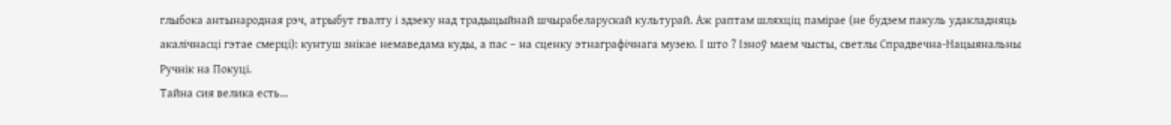глыбока антынародная рэч, атрыбут гвалту і здзеку над традыцыйнай шчырабеларускай культурай. Аж раптам шляхціц памірае (не будзем пакуль удакладняць акалічнасці гэтае смерці): кунтуш знікае немаведама куды, а пас – на сценку этнаграфічнага музею. І што ? Ізноў маем чысты, светлы Спрадвечна-Нацыянальны Ручнік на Покуці.
Тайна сия велика есть…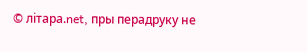© лiтaрa.net, пры перадруку не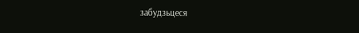забудзьцеся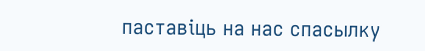паставiць на нас спасылку